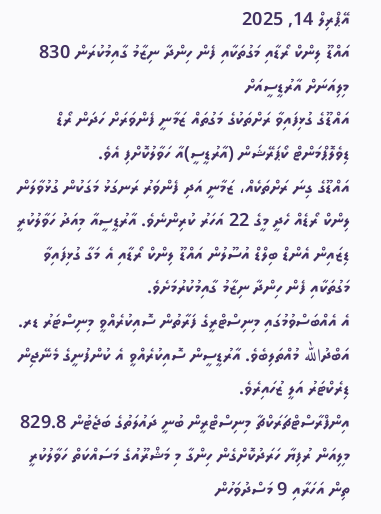އޭޕްރިލް 14, 2025
އައްޑޫ ލިންކް ރޯޑާއި މަގުތަކާއި ފެން ހިންދާ ނިޒާމު ގާއިމުކުރަން 830 މިލިއަނަށް އާރުޑީސީއަށް
އައްޑޫގެ ގުޅިފައިވާ ރަށްތަކުގެ މަގުތައް ޒަމާނީ ފެންވަރަށް ހަދަން ރޯޑް ޑިވެލޮޕްމަންޓް ކޯޕަރޭޝަން (އާރުޑީސީ)އާ ހަވާލުކޮށްފި އެވެ.
އައްޑޫގެ ގިނަ ރަށްތަކެއް، ޒަމާނީ އަދި ފެންވަރު ރަނގަޅު މަގަކުން ގުޅުވާލަން ލިންކް ރޯޑެއް ހެދީ މީގެ 22 އަހަރު ކުރިންނެވެ. އާރުޑީސީއާ މިއަދު ހަވާލުކުރީ ޑިޒައިން އެންޑް ބިލްޑް އުސޫލުން އައްޑޫ ލިންކް ރޯޑާއި އެ މަގާ ގުޅިފައިވާ މަގުތަކާއި ފެން ހިންދާ ނިޒާމު ގާއިމުކުރުމަށެވެ.
އެ އެއްބަސްވުމުގައި މިނިސްޓްރީގެ ފަރާތުން ސޮއިކުރެއްވީ މިނިސްޓަރު ޑރ. އަބްދުالله މުއްތަލިބެވެ. އާރުޑީސީން ސޮއިކުރެއްވީ އެ ކުންފުނީގެ މެނޭޖިން ޑިރެކްޓަރު އަލީ ޒުހައިރެވެ.
އިންފްރާސްޓްޗަރަކްޗާ މިނިސްޓްރީން ބުނީ ދައުލަތުގެ ބަޖެޓުން 829.8 މިލިއަން ރުފިޔާ ހަރަދުކޮށްގެން ހިންގާ މި މަޝްރޫއުގެ މަސައްކަތް ހަވާލުކުރީ ތިން އަހަރާއި 9 މަސްދުވަހުން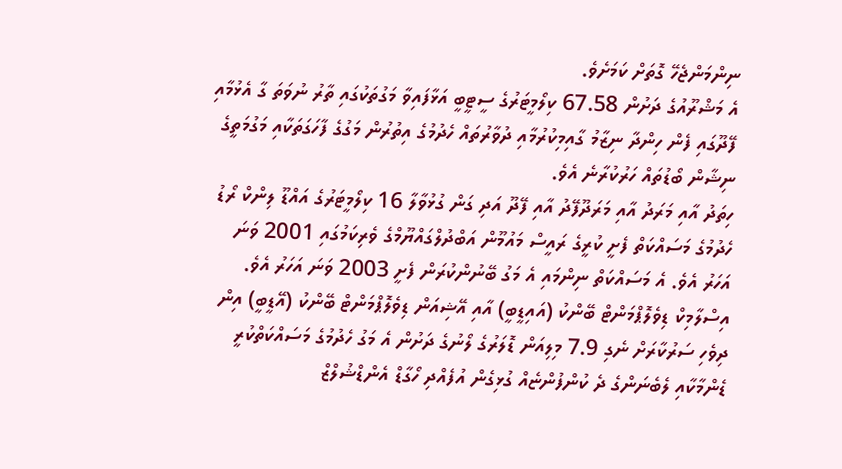ނިންމަންޖެހޭ ގޮތަށް ކަމަށެވެ.
އެ މަޝްރޫއުގެ ދަށުން 67.58 ކިލޯމީޓަރުގެ ސީޓީބީ އަޅާފައިވާ މަގުތަކުގައި ތާރު ނުވަތަ ގާ އެޅުމާއި ފޭދޫގައި ފެން ހިންދާ ނިޒާމު ގާއިމިކުރުމާއި ދުވާރުތައް ހެދުމުގެ އިތުރުން މަގުގެ ފާހަގަތަކާއި މަގުމަތީގެ ނިޝާން ބޯޑުތައް ހަރުކުރާނެ އެވެ.
ހިތަދު އާއި މަރަދު އާއި މަރަދޫފޭދު އާއި ފޭދޫ އަދި ގަން ގުޅުވާލާ 16 ކިލޯމީޓަރުގެ އައްޑޫ ލިންކް ރޯޑު ހެދުމުގެ މަސައްކަތް ފެށީ ކުރީގެ ރައީސް މައުމޫން އަބްދުލްގައްޔޫމްގެ ވެރިކަމުގައި 2001 ވަނަ އަހަރު އެވެ. އެ މަސައްކަތް ނިންމައި އެ މަގު ބޭނުންކުރަން ފެށީ 2003 ވަނަ އަހަރު އެވެ.
އިސްލާމިކް ޑިވެލޮޕްމަންޓް ބޭންކު (އައިޑީބީ) އާއި އޭޝިއަން ޑިވެލޮޕްމަންޓް ބޭންކު (އޭޑީބީ) އިން ދިވެހި ސަރުކާރަށް ނެގި 7.9 މިލިއަން ޑޮލަރުގެ ލޯނުގެ ދަށުން އެ މަގު ހެދުމުގެ މަސައްކަތްކުރީ ޑެންމާކާއި ލެބެނަންގެ ދެ ކުންފުންޏެއް ގުޅިގެން އުފެއްދި ހޯގާޑް އެންޑްޝުލްޒް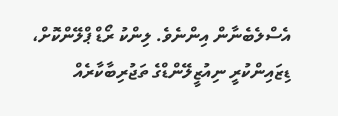އެސްލެބެނާން އިންނެވެ. ލިންކު ރޯޑް ޕްލޭންކޮށް، ޑިޒައިންކުރީ ނިއުޒީލޭންޑްގެ ތަޖުރިބާކާރެއް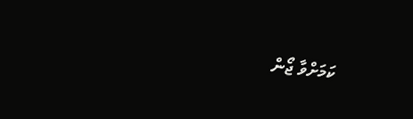ކަމަށްވާ ޖޯން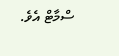ސްމާޓް އެވެ.